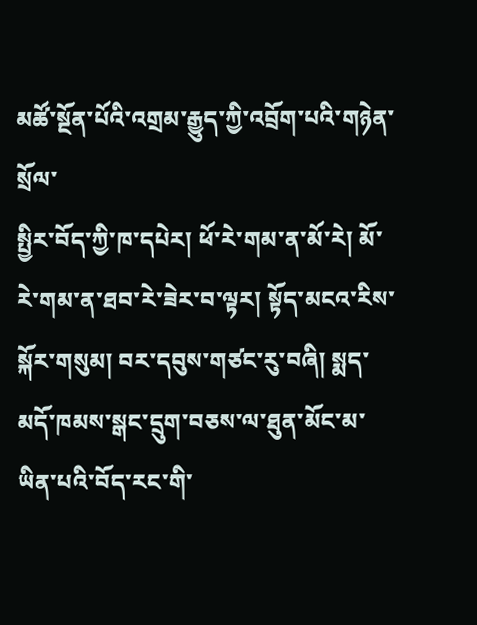མཚོ་སྔོན་པོའི་འགྲམ་རྒྱུད་ཀྱི་འབྲོག་པའི་གཉེན་སྲོལ་
སྤྱིར་བོད་ཀྱི་ཁ་དཔེར། ཕོ་རེ་གམ་ན་མོ་རེ། མོ་རེ་གམ་ན་ཐབ་རེ་ཟེར་བ་ལྟར། སྟོད་མངའ་རིས་སྐོར་གསུམ། བར་དབུས་གཙང་རུ་བཞི། སྨད་མདོ་ཁམས་སྒང་དྲུག་བཅས་ལ་ཐུན་མོང་མ་ཡིན་པའི་བོད་རང་གི་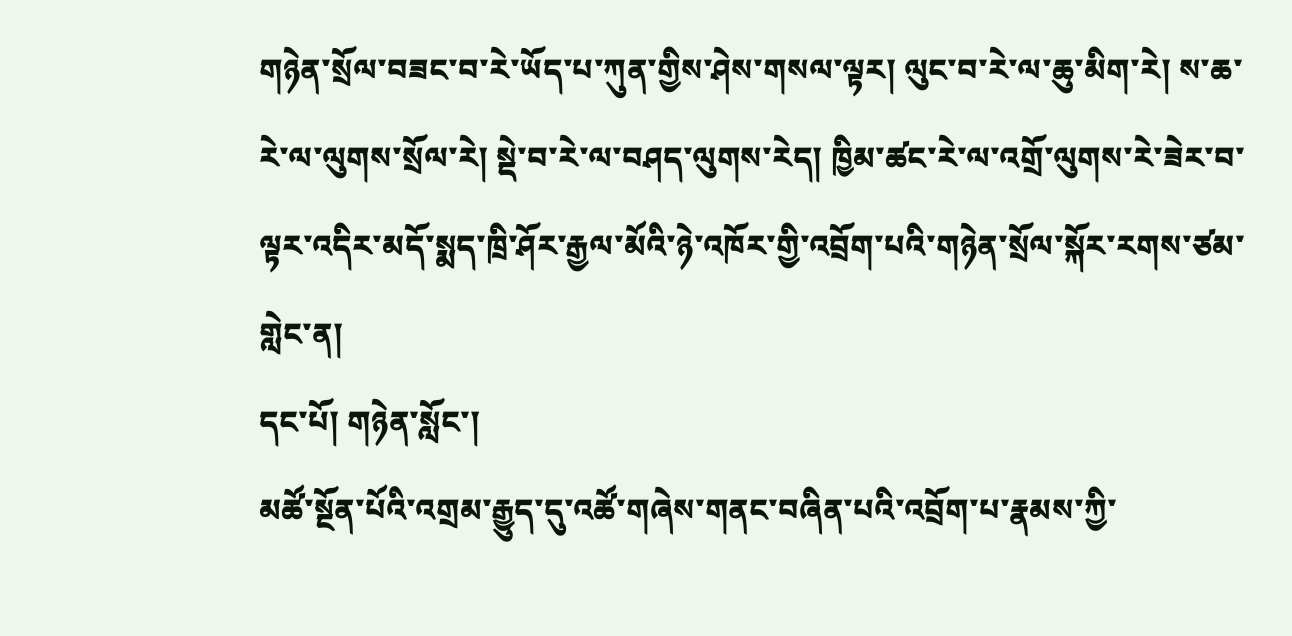གཉེན་སྲོལ་བཟང་བ་རེ་ཡོད་པ་ཀུན་གྱིས་ཤེས་གསལ་ལྟར། ལུང་བ་རེ་ལ་ཆུ་མིག་རེ། ས་ཆ་རེ་ལ་ལུགས་སྲོལ་རེ། སྡེ་བ་རེ་ལ་བཤད་ལུགས་རེད། ཁྱིམ་ཚང་རེ་ལ་འགྲོ་ལུགས་རེ་ཟེར་བ་ལྟར་འདིར་མདོ་སྨད་ཁྲི་ཤོར་རྒྱལ་མོའི་ཉེ་འཁོར་གྱི་འབྲོག་པའི་གཉེན་སྲོལ་སྐོར་རགས་ཙམ་གླེང་ན།
དང་པོ། གཉེན་སློང་།
མཚོ་སྔོན་པོའི་འགྲམ་རྒྱུད་དུ་འཚོ་གཞེས་གནང་བཞིན་པའི་འབྲོག་པ་རྣམས་ཀྱི་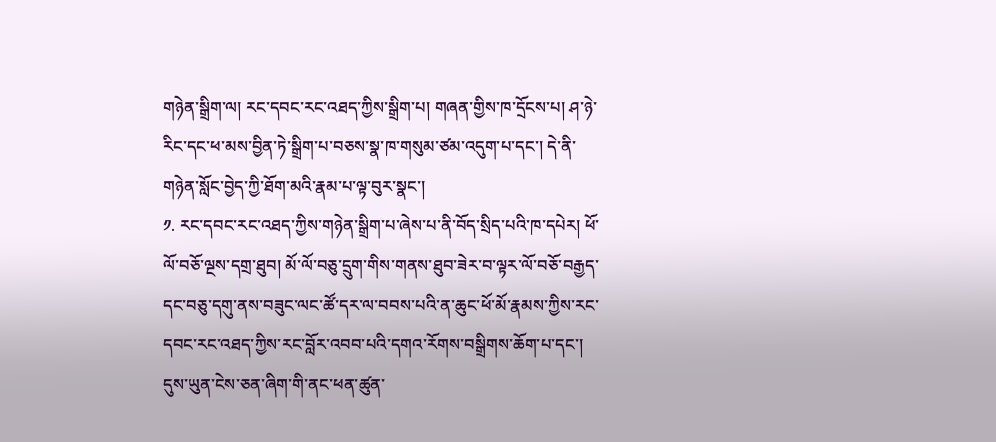གཉེན་སྒྲིག་ལ། རང་དབང་རང་འཐད་ཀྱིས་སྒྲིག་པ། གཞན་གྱིས་ཁ་དྲོངས་པ། ཤ་ཉེ་རིང་དང་ཕ་མས་བྱིན་ཏེ་སྒྲིག་པ་བཅས་སྣ་ཁ་གསུམ་ཙམ་འདུག་པ་དང་། དེ་ནི་གཉེན་སློང་བྱེད་ཀྱི་ཐོག་མའི་རྣམ་པ་ལྟ་བུར་སྣང་།
༡. རང་དབང་རང་འཐད་ཀྱིས་གཉེན་སྒྲིག་པ་ཞེས་པ་ནི་བོད་སྲིད་པའི་ཁ་དཔེར། ཕོ་ལོ་བཅོ་ལྔས་དགྲ་ཐུབ། མོ་ལོ་བཅུ་དྲུག་གིས་གནས་ཐུབ་ཟེར་བ་ལྟར་ལོ་བཅོ་བརྒྱད་དང་བཅུ་དགུ་ནས་བཟུང་ལང་ཚོ་དར་ལ་བབས་པའི་ན་ཆུང་ཕོ་མོ་རྣམས་ཀྱིས་རང་དབང་རང་འཐད་ཀྱིས་རང་བློར་འབབ་པའི་དགའ་རོགས་བསྒྲིགས་ཆོག་པ་དང་། དུས་ཡུན་ངེས་ཅན་ཞིག་གི་ནང་ཕན་ཚུན་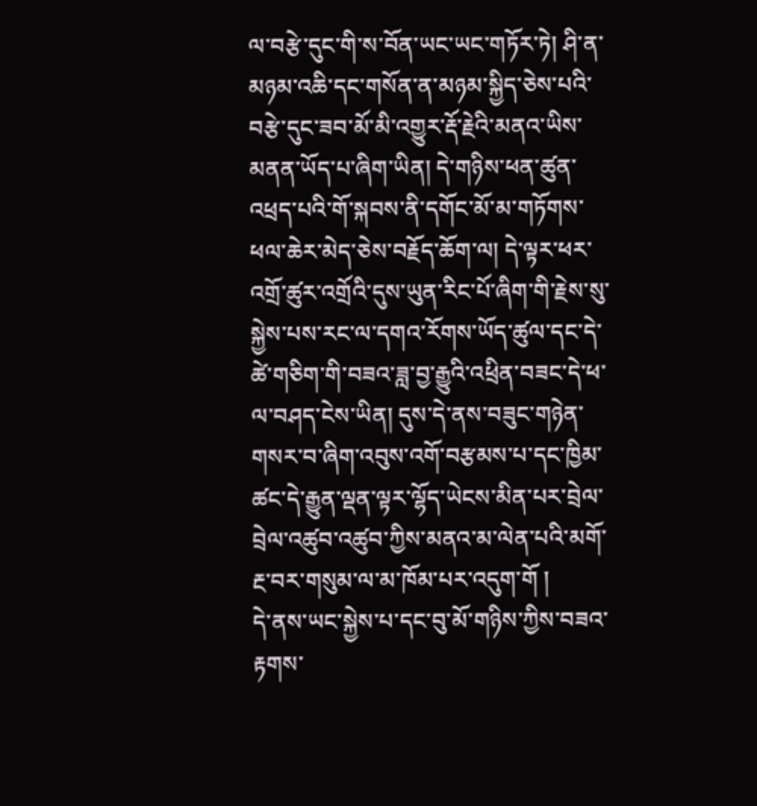ལ་བརྩེ་དུང་གི་ས་བོན་ཡང་ཡང་གཏོར་ཏེ། ཤི་ན་མཉམ་འཆི་དང་གསོན་ན་མཉམ་སྐྱིད་ཅེས་པའི་བརྩེ་དུང་ཟབ་མོ་མི་འགྱུར་རྡོ་རྗེའི་མནའ་ཡིས་མནན་ཡོད་པ་ཞིག་ཡིན། དེ་གཉིས་ཕན་ཚུན་འཕྲད་པའི་གོ་སྐབས་ནི་དགོང་མོ་མ་གཏོགས་ཕལ་ཆེར་མེད་ཅེས་བརྗོད་ཆོག་ལ། དེ་ལྟར་ཕར་འགྲོ་ཚུར་འགྲོའི་དུས་ཡུན་རིང་པོ་ཞིག་གི་རྗེས་སུ་སྐྱེས་པས་རང་ལ་དགའ་རོགས་ཡོད་ཚུལ་དང་དེ་ཚེ་གཅིག་གི་བཟའ་ཟླ་བྱ་རྒྱུའི་འཕྲིན་བཟང་དེ་ཕ་ལ་བཤད་ངེས་ཡིན། དུས་དེ་ནས་བཟུང་གཉེན་གསར་བ་ཞིག་འབུས་འགོ་བརྩམས་པ་དང་ཁྱིམ་ཚང་དེ་རྒྱུན་ལྡན་ལྟར་ལྷོད་ཡེངས་མིན་པར་བྲེལ་བྲེལ་འཚུབ་འཚུབ་ཀྱིས་མནའ་མ་ལེན་པའི་མགོ་རྔ་བར་གསུམ་ལ་མ་ཁོམ་པར་འདུག་གོ །
དེ་ནས་ཡང་སྐྱེས་པ་དང་བུ་མོ་གཉིས་ཀྱིས་བཟའ་རྟགས་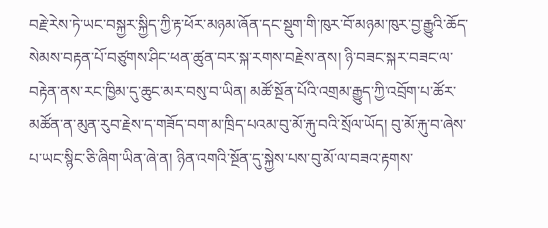བརྗེ་རེས་ཏེ་ཡང་བསྐྱར་སྐྱིད་ཀྱི་རྟ་ཕོར་མཉམ་ཞོན་དང་སྡུག་གི་ཁུར་བོ་མཉམ་ཁུར་བྱ་རྒྱུའི་ཆོད་སེམས་བརྟན་པོ་བཙུགས་ཤིང་ཕན་ཚུན་བར་སྐ་རགས་བརྗེས་ནས། ཉི་བཟང་སྐར་བཟང་ལ་བརྟེན་ནས་རང་ཁྱིམ་དུ་ཆུང་མར་བསུ་བ་ཡིན། མཚོ་སྔོན་པོའི་འགྲམ་རྒྱུད་ཀྱི་འབྲོག་པ་ཚོར་མཚོན་ན་མུན་རུབ་རྗེས་ད་གཟོད་བག་མ་ཁྲིད་པའམ་བུ་མོ་རྐུ་བའི་སྲོལ་ཡོད། བུ་མོ་རྐུ་བ་ཞེས་པ་ཡང་སྙིང་ཅི་ཞིག་ཡིན་ཞེ་ན། ཉིན་འགའི་སྔོན་དུ་སྐྱེས་པས་བུ་མོ་ལ་བཟའ་རྟགས་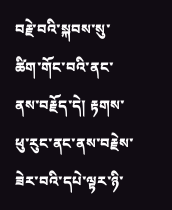བརྗེ་བའི་སྐབས་སུ་ཚིག་གོང་བའི་ནང་ནས་བརྗོད་དེ། རྟགས་ཕུ་རུང་ནང་ནས་བརྗེས་ཟེར་བའི་དཔེ་ལྟར་ཉི་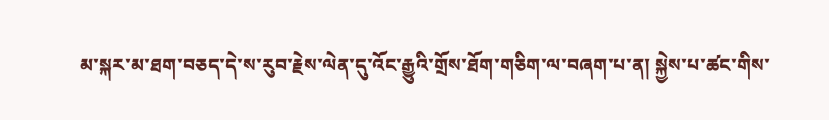མ་སྐར་མ་ཐག་བཅད་དེ་ས་རུབ་རྗེས་ལེན་དུ་འོང་རྒྱུའི་གྲོས་ཐོག་གཅིག་ལ་བཞག་པ་ན། སྐྱེས་པ་ཚང་གིས་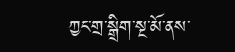ཀྱང་གྲ་སྒྲིག་སྔ་མོ་ནས་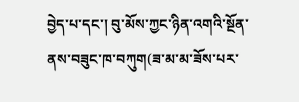བྱེད་པ་དང་། བུ་མོས་ཀྱང་ཉིན་འགའི་སྔོན་ནས་བཟུང་ཁ་བཀུག(ཟ་མ་མ་ཟོས་པར་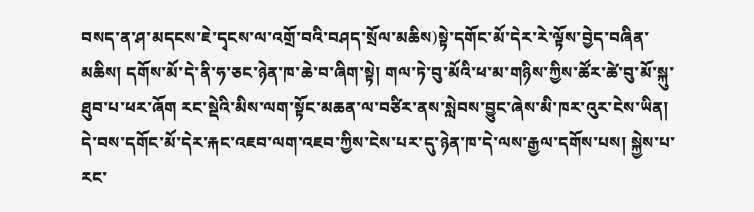བསད་ན་ཤ་མདངས་ཇེ་དྭངས་ལ་འགྲོ་བའི་བཤད་སྲོལ་མཆིས)སྟེ་དགོང་མོ་དེར་རེ་ལྟོས་བྱེད་བཞིན་མཆིས། དགོས་མོ་དེ་ནི་ཧ་ཅང་ཉེན་ཁ་ཆེ་བ་ཞིག་སྟེ། གལ་ཏེ་བུ་མོའི་ཕ་མ་གཉིས་ཀྱིས་ཚོར་ཚེ་བུ་མོ་སྐུ་ཐུབ་པ་ཕར་ཞོག རང་སྡེའི་མིས་ལག་སྟོང་མཆན་ལ་བཙིར་ནས་སླེབས་བྱུང་ཞེས་མི་ཁར་འུར་ངེས་ཡིན། དེ་བས་དགོང་མོ་དེར་རྐང་འཇབ་ལག་འཇབ་ཀྱིས་ངེས་པར་དུ་ཉེན་ཁ་དེ་ལས་རྒྱལ་དགོས་པས། སྐྱེས་པ་རང་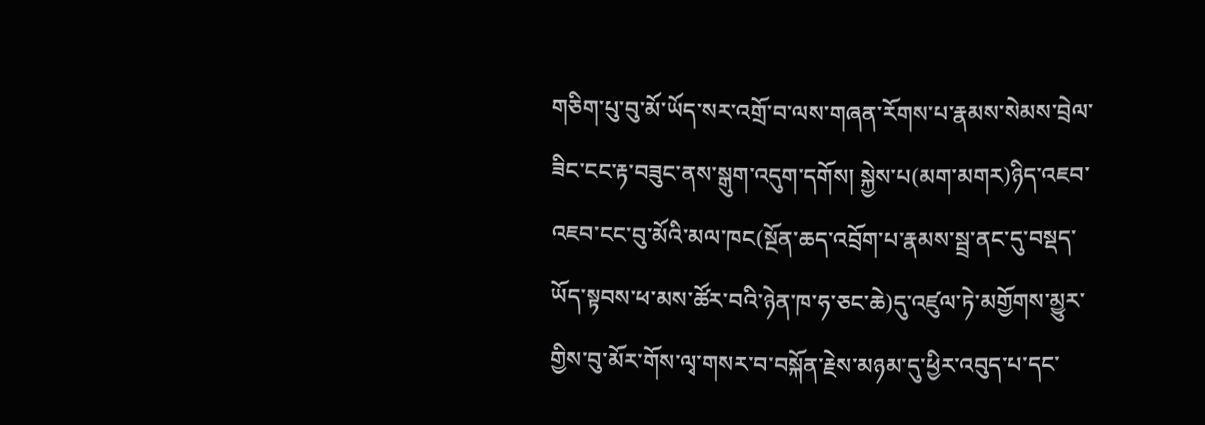གཅིག་པུ་བུ་མོ་ཡོད་སར་འགྲོ་བ་ལས་གཞན་རོགས་པ་རྣམས་སེམས་བྲེལ་ཟིང་ངང་རྟ་བཟུང་ནས་སྒུག་འདུག་དགོས། སྐྱེས་པ(མག་མགར)ཉིད་འཇབ་འཇབ་ངང་བུ་མོའི་མལ་ཁང(སྔོན་ཆད་འབྲོག་པ་རྣམས་སྦྲ་ནང་དུ་བསྡད་ཡོད་སྟབས་ཕ་མས་ཚོར་བའི་ཉེན་ཁ་ཧ་ཅང་ཆེ)དུ་འཛུལ་ཏེ་མགྱོགས་མྱུར་གྱིས་བུ་མོར་གོས་ལྭ་གསར་བ་བསྐོན་རྗེས་མཉམ་དུ་ཕྱིར་འབུད་པ་དང་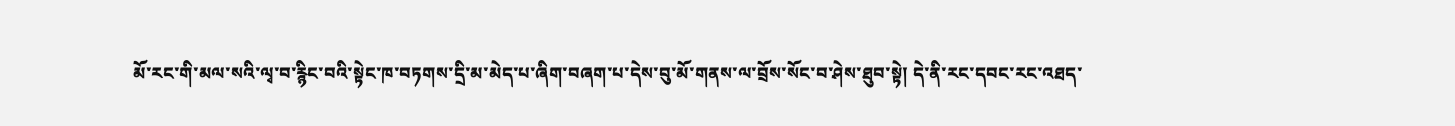མོ་རང་གི་མལ་སའི་ལྭ་བ་རྙིང་བའི་སྟེང་ཁ་བཏགས་དྲི་མ་མེད་པ་ཞིག་བཞག་པ་དེས་བུ་མོ་གནས་ལ་བྲོས་སོང་བ་ཤེས་ཐུབ་སྟེ། དེ་ནི་རང་དབང་རང་འཐད་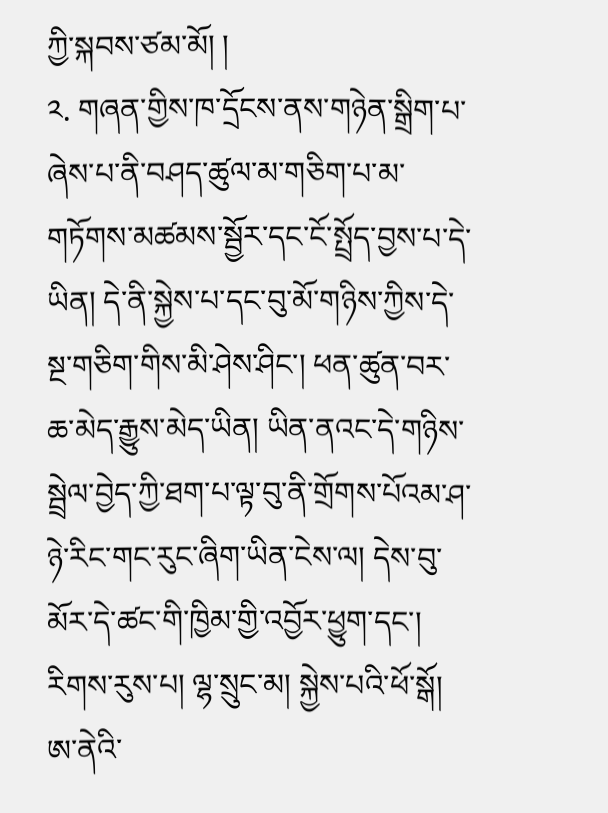ཀྱི་སྐབས་ཙམ་མོ། །
༢. གཞན་གྱིས་ཁ་དྲོངས་ནས་གཉེན་སྒྲིག་པ་ཞེས་པ་ནི་བཤད་ཚུལ་མ་གཅིག་པ་མ་གཏོགས་མཚམས་སྦྱོར་དང་ངོ་སྤྲོད་བྱས་པ་དེ་ཡིན། དེ་ནི་སྐྱེས་པ་དང་བུ་མོ་གཉིས་ཀྱིས་དེ་སྔ་གཅིག་གིས་མི་ཤེས་ཤིང་། ཕན་ཚུན་བར་ཆ་མེད་རྒྱུས་མེད་ཡིན། ཡིན་ནའང་དེ་གཉིས་སྦྲེལ་བྱེད་ཀྱི་ཐག་པ་ལྟ་བུ་ནི་གྲོགས་པོའམ་ཤ་ཉེ་རིང་གང་རུང་ཞིག་ཡིན་ངེས་ལ། དེས་བུ་མོར་དེ་ཚང་གི་ཁྱིམ་གྱི་འབྱོར་ཕྱུག་དང་། རིགས་རུས་པ། ལྷ་སྲུང་མ། སྐྱེས་པའི་ཕོ་སྒོ། ཨ་ནེའི་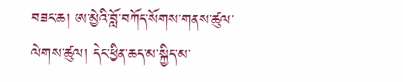བཟང་ཆ། ཨ་མྱེའི་བློ་བཀོད་སོགས་གནས་ཚུལ་ལེགས་ཚུལ། དེང་ཕྱིན་ཆད་མ་སྐྱིད་མ་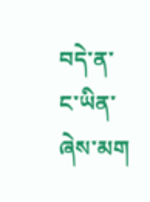བདེ་ན་ང་ཡིན་ཞེས་མག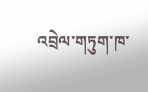འབྲེལ་གཏུག་ཁ་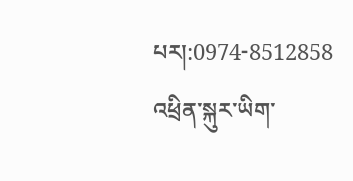པར།:0974-8512858
འཕྲིན་སྐུར་ཡིག་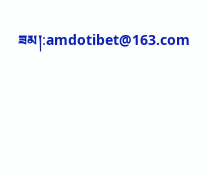ཟམ།:amdotibet@163.com